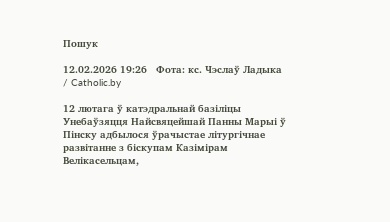Пошук

12.02.2026 19:26   Фота: кс. Чэслаў Ладыка / Catholic.by

12 лютага ў катэдральнай базіліцы Унебаўзяцця Найсвяцейшай Панны Марыі ў Пінску адбылося ўрачыстае літургічнае развітанне з біскупам Казімірам Велікасельцам,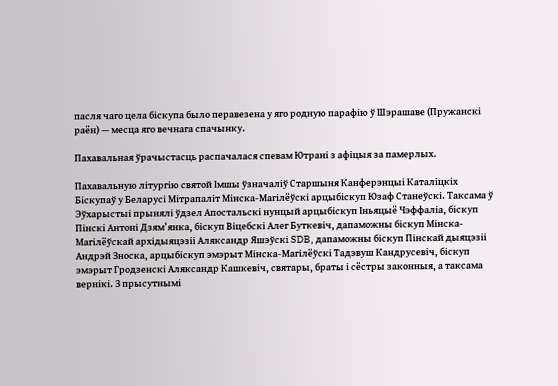пасля чаго цела біскупа было перавезена у яго родную парафію ў Шэрашаве (Пружанскі раён) — месца яго вечнага спачынку.

Пахавальная ўрачыстасць распачалася спевам Ютрані з афіцыя за памерлых.

Пахавальную літургію святой Імшы ўзначаліў Старшыня Канферэнцыі Каталіцкіх Біскупаў у Беларусі Мітрапаліт Мінска-Магілёўскі арцыбіскуп Юзаф Станеўскі. Таксама ў Эўхарыстыі прынялі ўдзел Апостальскі нунцый арцыбіскуп Іньяцыё Чэффаліа, біскуп Пінскі Антоні Дзям’янка, біскуп Віцебскі Алег Буткевіч, дапаможны біскуп Мінска-Магілёўскай архідыяцэзіі Аляксандр Яшэўскi SDB, дапаможны біскуп Пінскай дыяцэзіі Андрэй Зноска, арцыбіскуп эмэрыт Мінска-Магілёўскі Тадэвуш Кандрусевіч, біскуп эмэрыт Гродзенскі Аляксандр Кашкевіч, святары, браты і сёстры законныя, а таксама вернікі. З прысутнымі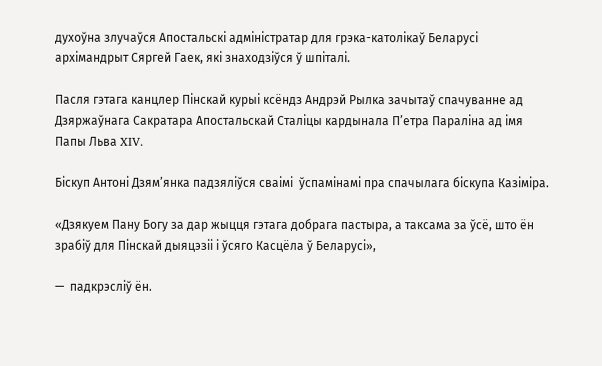духоўна злучаўся Апостальскі адміністратар для грэка-католікаў Беларусі архімандрыт Сяргей Гаек, які знаходзіўся ў шпіталі.

Пасля гэтага канцлер Пінскай курыі ксёндз Андрэй Рылка зачытаў спачуванне ад Дзяржаўнага Сакратара Апостальскай Сталіцы кардынала П’етра Параліна ад імя Папы Льва XIV.

Біскуп Антоні Дзям’янка падзяліўся сваімі  ўспамінамі пра спачылага біскупа Казіміра.

«Дзякуем Пану Богу за дар жыцця гэтага добрага пастыра, а таксама за ўсё, што ён зрабіў для Пінскай дыяцэзіі і ўсяго Касцёла ў Беларусі»,

—  падкрэсліў ён.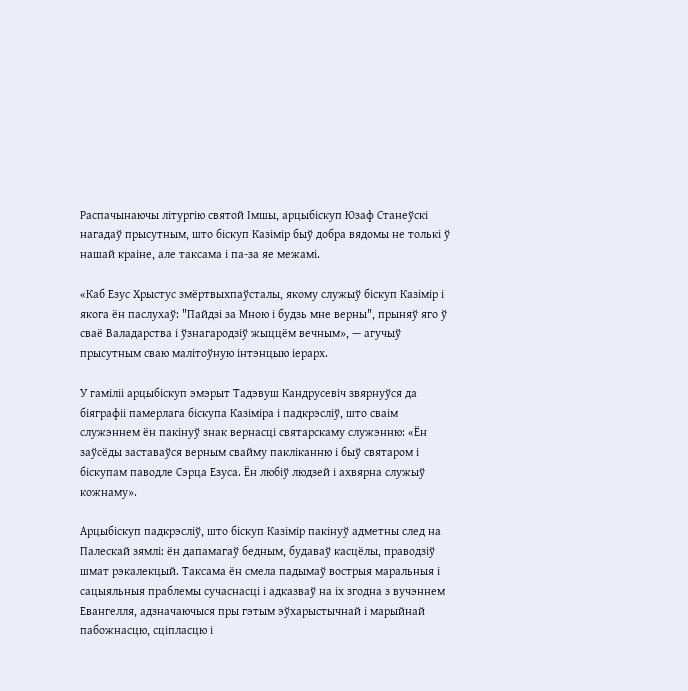Распачынаючы літургію святой Імшы, арцыбіскуп Юзаф Станеўскі нагадаў прысутным, што біскуп Казімір быў добра вядомы не толькі ў нашай краіне, але таксама і па-за яе межамі.

«Каб Езус Хрыстус змёртвыхпаўсталы, якому служыў біскуп Казімір і якога ён паслухаў: "Пайдзі за Мною і будзь мне верны", прыняў яго ў сваё Валадарства і ўзнагародзіў жыццём вечным», — агучыў прысутным сваю малітоўную інтэнцыю іерарх.

У гаміліі арцыбіскуп эмэрыт Тадэвуш Кандрусевіч звярнуўся да біяграфіі памерлага біскупа Казіміра і падкрэсліў, што сваім служэннем ён пакінуў знак вернасці святарскаму служэнню: «Ён заўсёды заставаўся верным свайму пакліканню і быў святаром і біскупам паводле Сэрца Езуса. Ён любіў людзей і ахвярна служыў кожнаму».

Арцыбіскуп падкрэсліў, што біскуп Казімір пакінуў адметны след на Палескай зямлі: ён дапамагаў бедным, будаваў касцёлы, праводзіў шмат рэкалекцый. Таксама ён смела падымаў вострыя маральныя і сацыяльныя праблемы сучаснасці і адказваў на іх згодна з вучэннем Евангелля, адзначаючыся пры гэтым эўхарыстычнай і марыйнай пабожнасцю, сціпласцю і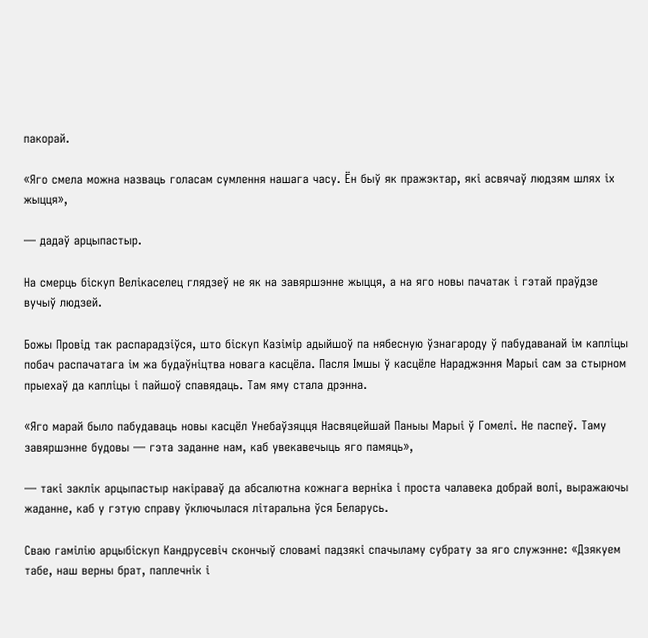пакорай.

«Яго смела можна назваць голасам сумлення нашага часу. Ён быў як пражэктар, які асвячаў людзям шлях іх жыцця»,

— дадаў арцыпастыр.

На смерць біскуп Велікаселец глядзеў не як на завяршэнне жыцця, а на яго новы пачатак і гэтай праўдзе вучыў людзей.

Божы Провід так распарадзіўся, што біскуп Казімір адыйшоў па нябесную ўзнагароду ў пабудаванай ім капліцы побач распачатага ім жа будаўніцтва новага касцёла. Пасля Імшы ў касцёле Нараджэння Марыі сам за стырном прыехаў да капліцы і пайшоў спавядаць. Там яму стала дрэнна.

«Яго марай было пабудаваць новы касцёл Унебаўзяцця Насвяцейшай Паныы Марыі ў Гомелі. Не паспеў. Таму завяршэнне будовы — гэта заданне нам, каб увекавечыць яго памяць»,

— такі заклік арцыпастыр накіраваў да абсалютна кожнага верніка і проста чалавека добрай волі, выражаючы жаданне, каб у гэтую справу ўключылася літаральна ўся Беларусь.

Сваю гамілію арцыбіскуп Кандрусевіч скончыў словамі падзякі спачыламу субрату за яго служэнне: «Дзякуем табе, наш верны брат, паплечнік і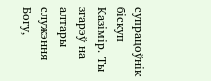супрацоўнік біскуп Казімір. Ты згарэў на алтары служэння Богу,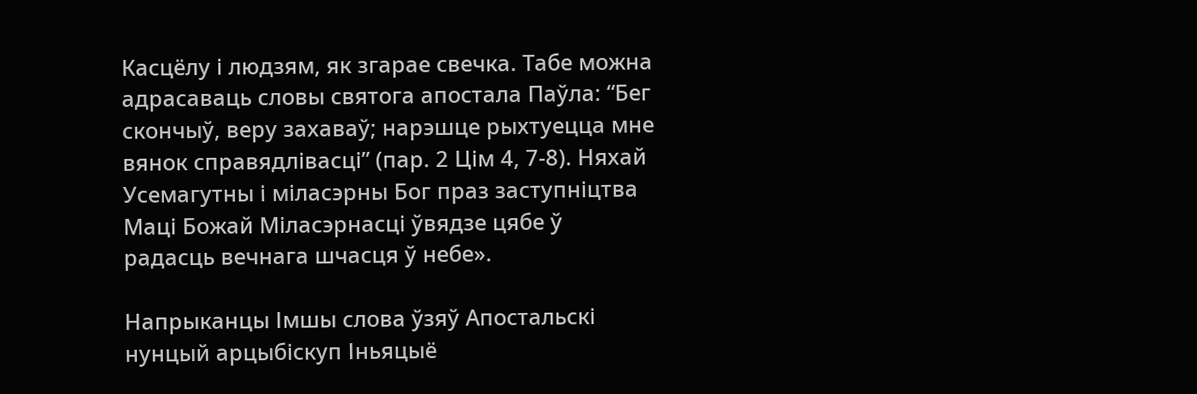Касцёлу і людзям, як згарае свечка. Табе можна адрасаваць словы святога апостала Паўла: “Бег скончыў, веру захаваў; нарэшце рыхтуецца мне вянок справядлівасці” (пар. 2 Цім 4, 7-8). Няхай Усемагутны і міласэрны Бог праз заступніцтва Маці Божай Міласэрнасці ўвядзе цябе ў радасць вечнага шчасця ў небе».

Напрыканцы Імшы слова ўзяў Апостальскі нунцый арцыбіскуп Іньяцыё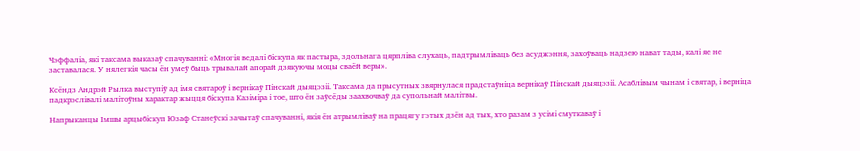Чэффаліа, які таксама выказаў спачуванні: «Многія ведалі біскупа як пастыра, здольнага цярпліва слухаць, падтрымліваць без асуджэння, захоўваць надзею нават тады, калі яе не заставалася. У нялегкія часы ён умеў быць трывалай апорай дзякуючы моцы сваёй веры».

Ксёндз Андрэй Рылка выступіў ад імя святароў і вернікаў Пінскай дыяцэзіі. Таксама да прысутных звярнулася прадстаўніца вернікаў Пінскай дыяцэзіі. Асаблівым чынам і святар, і верніца падкрэслівалі малітоўны характар жыцця біскупа Казіміра і тое, што ён заўсёды заахвочваў да супольнай малітвы.

Напрыканцы Імшы арцыбіскуп Юзаф Станеўскі зачытаў спачуванні, якія ён атрымліваў на працягу гэтых дзён ад тых, хто разам з усімі смуткаваў і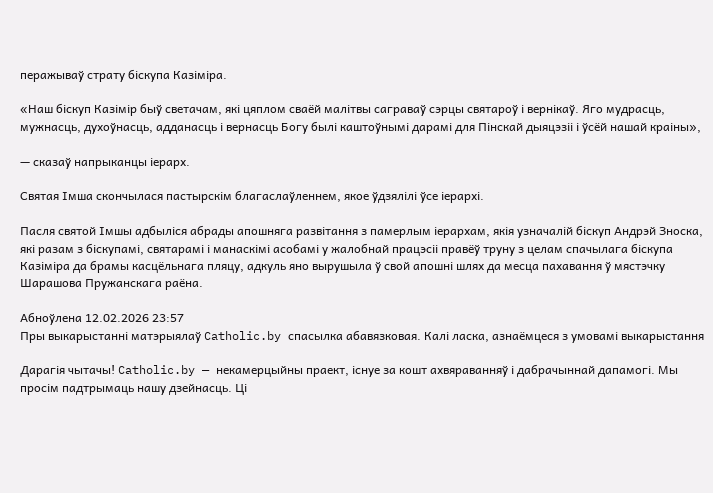перажываў страту біскупа Казіміра.

«Наш біскуп Казімір быў светачам, які цяплом сваёй малітвы саграваў сэрцы святароў і вернікаў. Яго мудрасць, мужнасць, духоўнасць, адданасць і вернасць Богу былі каштоўнымі дарамі для Пінскай дыяцэзіі і ўсёй нашай краіны»,

— сказаў напрыканцы іерарх.

Святая Імша скончылася пастырскім благаслаўленнем, якое ўдзялілі ўсе іерархі.

Пасля святой Імшы адбыліся абрады апошняга развітання з памерлым іерархам, якія узначалій біскуп Андрэй Зноска, які разам з біскупамі, святарамі і манаскімі асобамі у жалобнай працэсіі правёў труну з целам спачылага біскупа Казіміра да брамы касцёльнага пляцу, адкуль яно вырушыла ў свой апошні шлях да месца пахавання ў мястэчку Шарашова Пружанскага раёна.

Абноўлена 12.02.2026 23:57
Пры выкарыстанні матэрыялаў Catholic.by спасылка абавязковая. Калі ласка, азнаёмцеся з умовамі выкарыстання

Дарагія чытачы! Catholic.by — некамерцыйны праект, існуе за кошт ахвяраванняў і дабрачыннай дапамогі. Мы просім падтрымаць нашу дзейнасць. Ці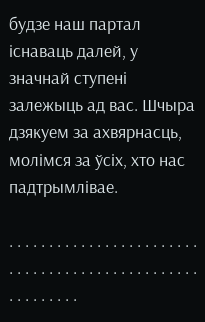будзе наш партал існаваць далей, у значнай ступені залежыць ад вас. Шчыра дзякуем за ахвярнасць, молімся за ўсіх, хто нас падтрымлівае.

. . . . . . . . . . . . . . . . . . . . . . . . . . . . . . . . . . . . . . . . . . . . . . . . . . . . . . . . .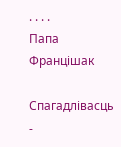. . . .
Папа Францішак

Спагадлівасць -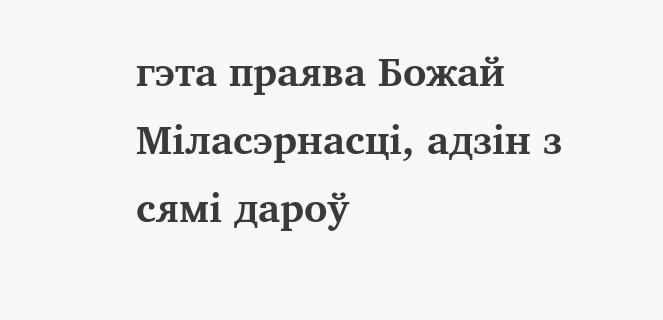гэта праява Божай
Міласэрнасці, адзін з сямі дароў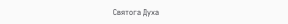Святога Духа